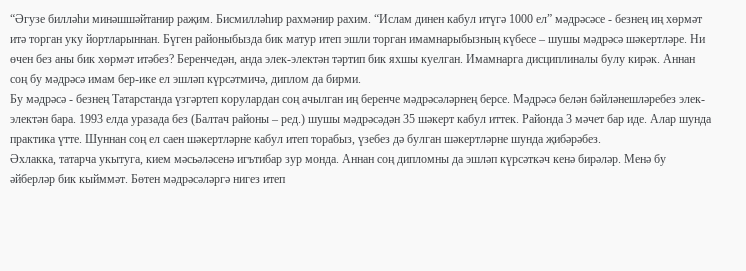“Әгузе билләһи минәшшәйтанир раҗим. Бисмилләһир рахмәнир рахим. “Ислам динен кабул итүгә 1000 ел” мәдрәсәсе - безнең иң хөрмәт итә торган уку йортларыннан. Бүген районыбызда бик матур итеп эшли торган имамнарыбызның күбесе – шушы мәдрәсә шәкертләре. Ни өчен без аны бик хөрмәт итәбез? Беренчедән, анда элек-электән тәртип бик яхшы куелган. Имамнарга дисциплиналы булу кирәк. Аннан соң бу мәдрәсә имам бер-ике ел эшләп күрсәтмичә, диплом да бирми.
Бу мәдрәсә - безнең Татарстанда үзгәртеп корулардан соң ачылган иң беренче мәдрәсәләрнең берсе. Мәдрәсә белән бәйләнешләребез элек-электән бара. 1993 елда уразада без (Балтач районы – ред.) шушы мәдрәсәдән 35 шәкерт кабул иттек. Районда 3 мәчет бар иде. Алар шунда практика үтте. Шуннан соң ел саен шәкертләрне кабул итеп торабыз, үзебез дә булган шәкертләрне шунда җибәрәбез.
Әхлакка, татарча укытуга, кием мәсьәләсенә игътибар зур монда. Аннан соң дипломны да эшләп күрсәткәч кенә бирәләр. Менә бу әйберләр бик кыйммәт. Бөтен мәдрәсәләргә нигез итеп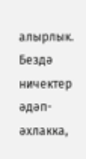алырлык.
Бездә ничектер әдәп-әхлакка,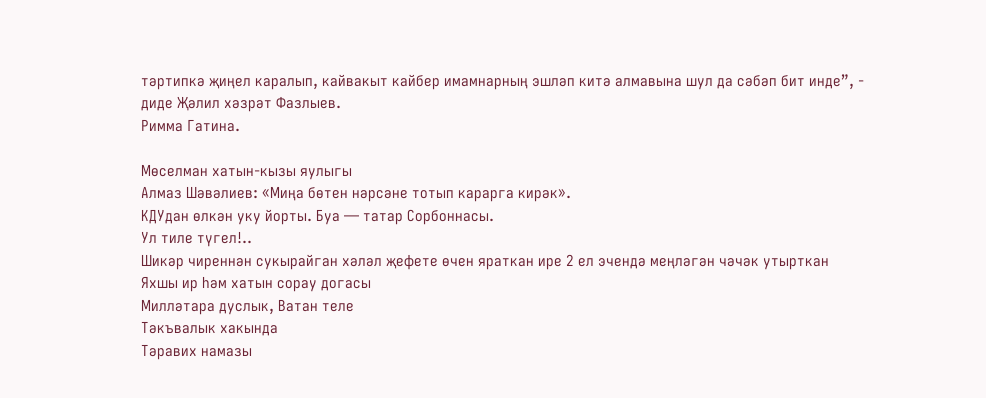тәртипкә җиңел каралып, кайвакыт кайбер имамнарның эшләп китә алмавына шул да сәбәп бит инде”, - диде Җәлил хәзрәт Фазлыев.
Римма Гатина.

Мөселман хатын-кызы яулыгы
Алмаз Шәвәлиев: «Миңа бөтен нәрсәне тотып карарга кирәк».
КДУдан өлкән уку йорты. Буа — татар Сорбоннасы.
Ул тиле түгел!..
Шикәр чиреннән сукырайган хәләл җефете өчен яраткан ире 2 ел эчендә меңләгән чәчәк утырткан
Яхшы ир һәм хатын сорау догасы
Милләтара дуслык, Ватан теле
Тәкъвалык хакында
Тәравих намазы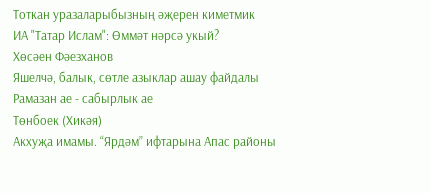Тоткан уразаларыбызның әҗерен киметмик
ИА "Татар Ислам": Өммәт нәрсә укый?
Хөсәен Фәезханов
Яшелчә, балык, сөтле азыклар ашау файдалы
Рамазан ае - сабырлык ае
Төнбоек (Хикәя)
Акхуҗа имамы. “Ярдәм” ифтарына Апас районы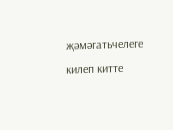җәмәгатьчелеге килеп китте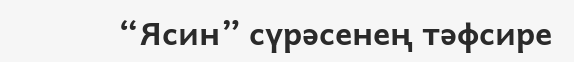“Ясин” сүрәсенең тәфсире